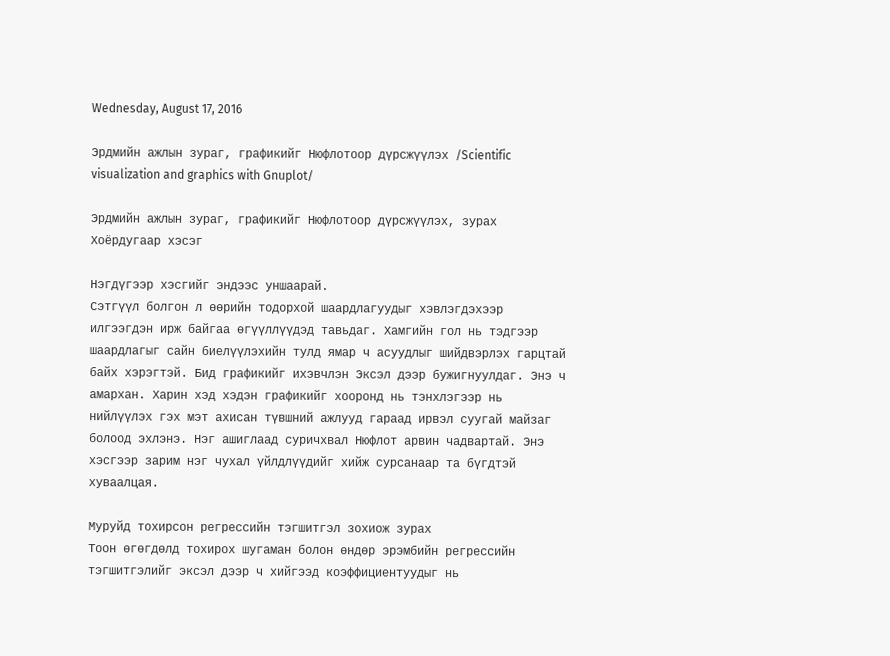Wednesday, August 17, 2016

Эрдмийн ажлын зураг, графикийг Нюфлотоор дүрсжүүлэх /Scientific visualization and graphics with Gnuplot/

Эрдмийн ажлын зураг, графикийг Нюфлотоор дүрсжүүлэх, зурах
Хоёрдугаар хэсэг

Нэгдүгээр хэсгийг эндээс уншаарай.
Сэтгүүл болгон л өөрийн тодорхой шаардлагуудыг хэвлэгдэхээр илгээгдэн ирж байгаа өгүүллүүдэд тавьдаг. Хамгийн гол нь тэдгээр шаардлагыг сайн биелүүлэхийн тулд ямар ч асуудлыг шийдвэрлэх гарцтай байх хэрэгтэй. Бид графикийг ихэвчлэн Эксэл дээр бужигнуулдаг. Энэ ч амархан. Харин хэд хэдэн графикийг хооронд нь тэнхлэгээр нь нийлүүлэх гэх мэт ахисан түвшний ажлууд гараад ирвэл суугай майзаг болоод эхлэнэ. Нэг ашиглаад суричхвал Нюфлот арвин чадвартай. Энэ хэсгээр зарим нэг чухал үйлдлүүдийг хийж сурсанаар та бүгдтэй хуваалцая.

Муруйд тохирсон регрессийн тэгшитгэл зохиож зурах
Тоон өгөгдөлд тохирох шугаман болон өндөр эрэмбийн регрессийн тэгшитгэлийг эксэл дээр ч хийгээд коэффициентуудыг нь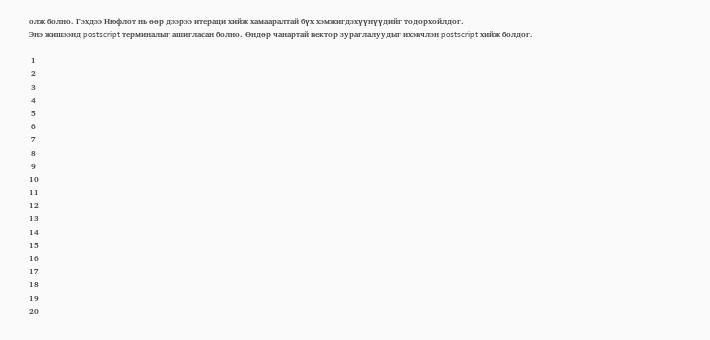олж болно. Гэхдээ Нюфлот нь өөр дээрээ итераци хийж хамааралтай бүх хэмжигдэхүүнүүдийг тодорхойлдог.
Энэ жишээнд postscript терминалыг ашигласан болно. Өндөр чанартай вектор зураглалуудыг ихэвчлэн postscript хийж болдог.

 1
 2
 3
 4
 5
 6
 7
 8
 9
10
11
12
13
14
15
16
17
18
19
20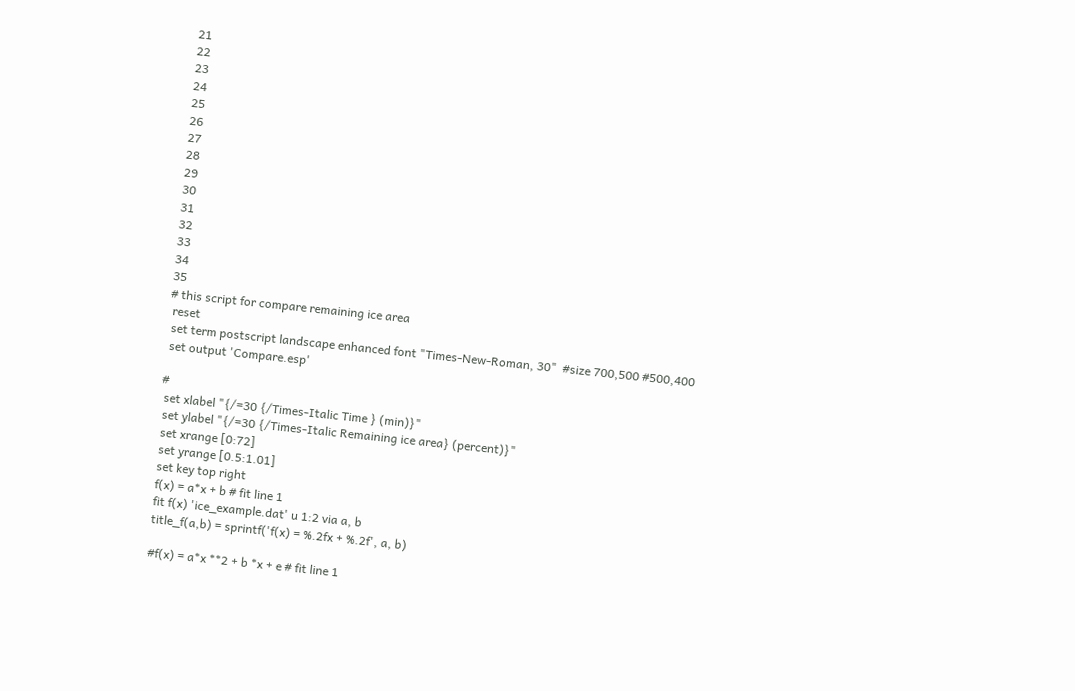21
22
23
24
25
26
27
28
29
30
31
32
33
34
35
# this script for compare remaining ice area
 reset
 set term postscript landscape enhanced font "Times-New-Roman, 30"  #size 700,500 #500,400
 set output 'Compare.esp'

#
 set xlabel "{/=30 {/Times-Italic Time } (min)}"
 set ylabel "{/=30 {/Times-Italic Remaining ice area} (percent)}"
 set xrange [0:72]
 set yrange [0.5:1.01]
 set key top right
 f(x) = a*x + b # fit line 1
 fit f(x) 'ice_example.dat' u 1:2 via a, b
 title_f(a,b) = sprintf('f(x) = %.2fx + %.2f', a, b)

 #f(x) = a*x **2 + b *x + e # fit line 1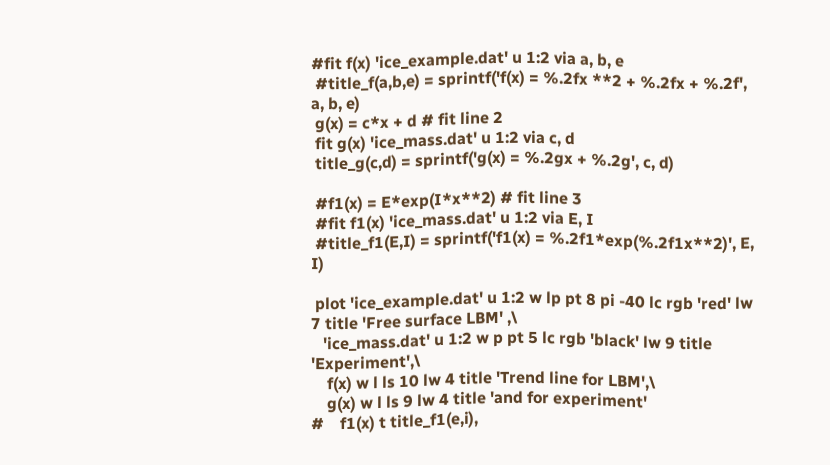#fit f(x) 'ice_example.dat' u 1:2 via a, b, e
 #title_f(a,b,e) = sprintf('f(x) = %.2fx **2 + %.2fx + %.2f', a, b, e)
 g(x) = c*x + d # fit line 2
 fit g(x) 'ice_mass.dat' u 1:2 via c, d
 title_g(c,d) = sprintf('g(x) = %.2gx + %.2g', c, d)

 #f1(x) = E*exp(I*x**2) # fit line 3
 #fit f1(x) 'ice_mass.dat' u 1:2 via E, I
 #title_f1(E,I) = sprintf('f1(x) = %.2f1*exp(%.2f1x**2)', E, I)

 plot 'ice_example.dat' u 1:2 w lp pt 8 pi -40 lc rgb 'red' lw 7 title 'Free surface LBM' ,\
   'ice_mass.dat' u 1:2 w p pt 5 lc rgb 'black' lw 9 title 'Experiment',\
    f(x) w l ls 10 lw 4 title 'Trend line for LBM',\
    g(x) w l ls 9 lw 4 title 'and for experiment'
#    f1(x) t title_f1(e,i),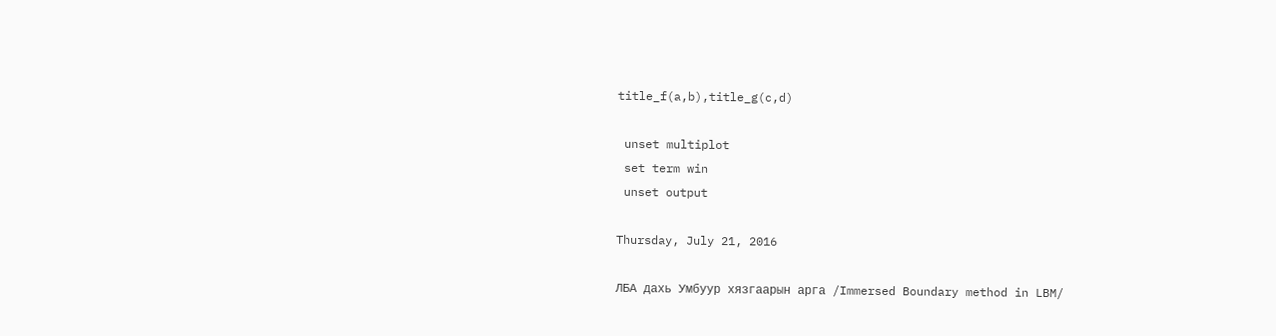title_f(a,b),title_g(c,d)

 unset multiplot
 set term win
 unset output

Thursday, July 21, 2016

ЛБА дахь Умбуур хязгаарын арга /Immersed Boundary method in LBM/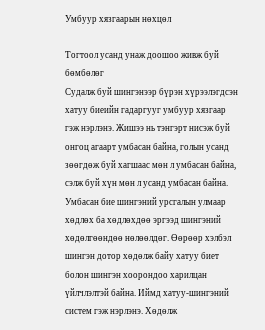Умбуур хязгаарын нөхцөл

Тогтоол усанд унаж доошоо живж буй бөмбөлөг
Судалж буй шингэнээр бүрэн хүрээлэгдсэн хатуу биеийн гадаргууг умбуур хязгаар гэж нэрлэнэ. Жишээ нь тэнгэрт нисэж буй онгоц агаарт умбасан байна, голын усанд зөөгдөж буй хагшаас мөн л умбасан байна, сэлж буй хүн мөн л усанд умбасан байна. Умбасан бие шингэний урсгалын улмаар хөдлөх ба хөдлөхдөө эргээд шингэний хөдөлгөөндөө нөлөөлдөг. Өөрөөр хэлбэл шингэн дотор хөдөлж байу хатуу биет болон шингэн хоорондоо харилцан үйлчлэлтэй байна. Иймд хатуу-шингэний систем гэж нэрлэнэ. Хөдөлж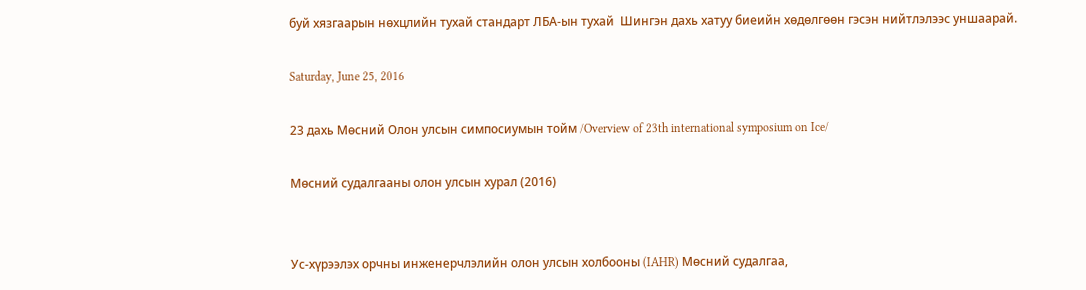буй хязгаарын нөхцлийн тухай стандарт ЛБА-ын тухай  Шингэн дахь хатуу биеийн хөдөлгөөн гэсэн нийтлэлээс уншаарай.

Saturday, June 25, 2016

23 дахь Мөсний Олон улсын симпосиумын тойм /Overview of 23th international symposium on Ice/

Мөсний судалгааны олон улсын хурал (2016)


Ус-хүрээлэх орчны инженерчлэлийн олон улсын холбооны (IAHR) Мөсний судалгаа,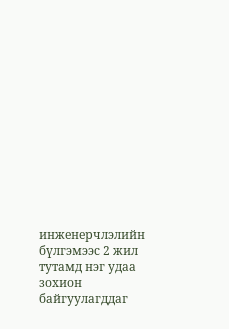инженерчлэлийн бүлгэмээс 2 жил тутамд нэг удаа зохион байгуулагддаг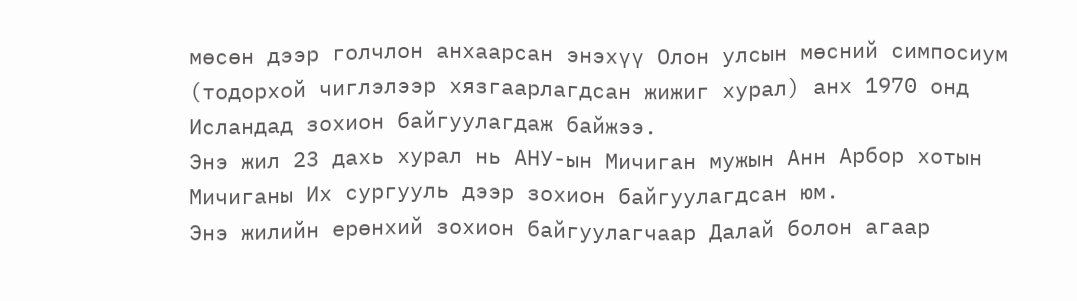мөсөн дээр голчлон анхаарсан энэхүү Олон улсын мөсний симпосиум (тодорхой чиглэлээр хязгаарлагдсан жижиг хурал) анх 1970 онд Исландад зохион байгуулагдаж байжээ.
Энэ жил 23 дахь хурал нь АНУ-ын Мичиган мужын Анн Арбор хотын Мичиганы Их сургууль дээр зохион байгуулагдсан юм.
Энэ жилийн ерөнхий зохион байгуулагчаар Далай болон агаар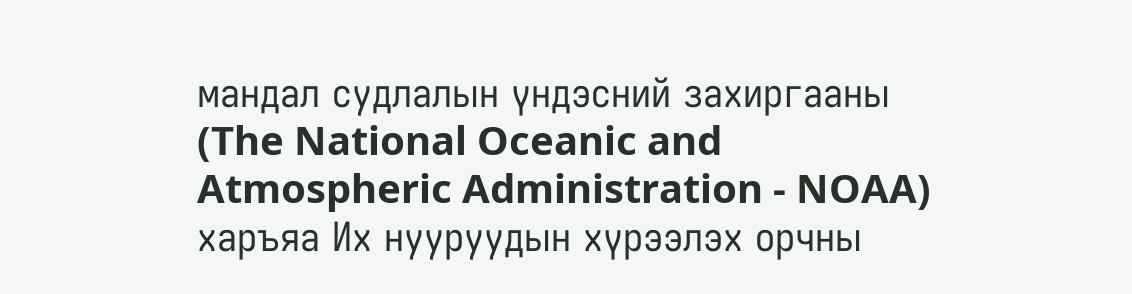мандал судлалын үндэсний захиргааны (The National Oceanic and Atmospheric Administration - NOAA) харъяа Их нууруудын хүрээлэх орчны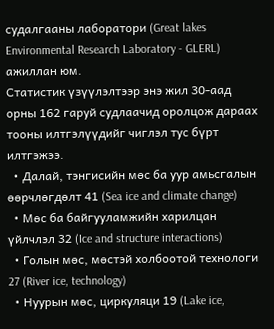судалгааны лаборатори (Great lakes Environmental Research Laboratory - GLERL) ажиллан юм.
Статистик үзүүлэлтээр энэ жил 30-аад орны 162 гаруй судлаачид оролцож дараах тооны илтгэлүүдийг чиглэл тус бүрт илтгэжээ.
  • Далай, тэнгисийн мөс ба уур амьсгалын өөрчлөгдөлт 41 (Sea ice and climate change)
  • Мөс ба байгууламжийн харилцан үйлчлэл 32 (Ice and structure interactions)
  • Голын мөс, мөстэй холбоотой технологи 27 (River ice, technology)
  • Нуурын мөс, циркуляци 19 (Lake ice,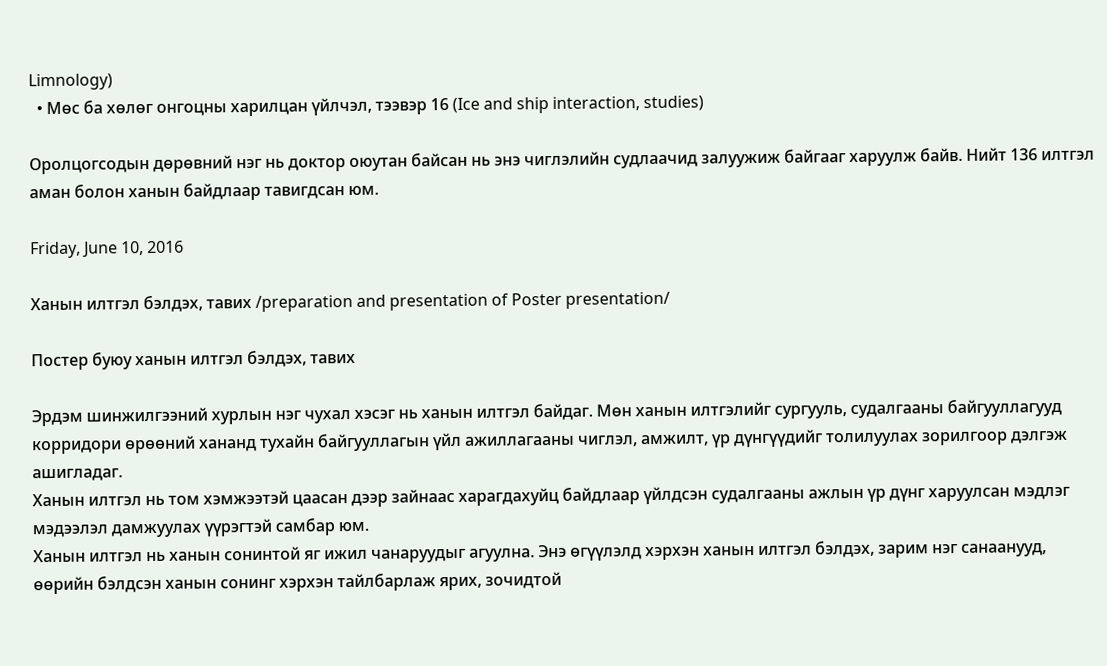Limnology)
  • Мөс ба хөлөг онгоцны харилцан үйлчэл, тээвэр 16 (Ice and ship interaction, studies)

Оролцогсодын дөрөвний нэг нь доктор оюутан байсан нь энэ чиглэлийн судлаачид залуужиж байгааг харуулж байв. Нийт 136 илтгэл аман болон ханын байдлаар тавигдсан юм.

Friday, June 10, 2016

Ханын илтгэл бэлдэх, тавих /preparation and presentation of Poster presentation/

Постер буюу ханын илтгэл бэлдэх, тавих

Эрдэм шинжилгээний хурлын нэг чухал хэсэг нь ханын илтгэл байдаг. Мөн ханын илтгэлийг сургууль, судалгааны байгууллагууд корридори өрөөний хананд тухайн байгууллагын үйл ажиллагааны чиглэл, амжилт, үр дүнгүүдийг толилуулах зорилгоор дэлгэж ашигладаг.
Ханын илтгэл нь том хэмжээтэй цаасан дээр зайнаас харагдахуйц байдлаар үйлдсэн судалгааны ажлын үр дүнг харуулсан мэдлэг мэдээлэл дамжуулах үүрэгтэй самбар юм.
Ханын илтгэл нь ханын сонинтой яг ижил чанаруудыг агуулна. Энэ өгүүлэлд хэрхэн ханын илтгэл бэлдэх, зарим нэг санаанууд, өөрийн бэлдсэн ханын сонинг хэрхэн тайлбарлаж ярих, зочидтой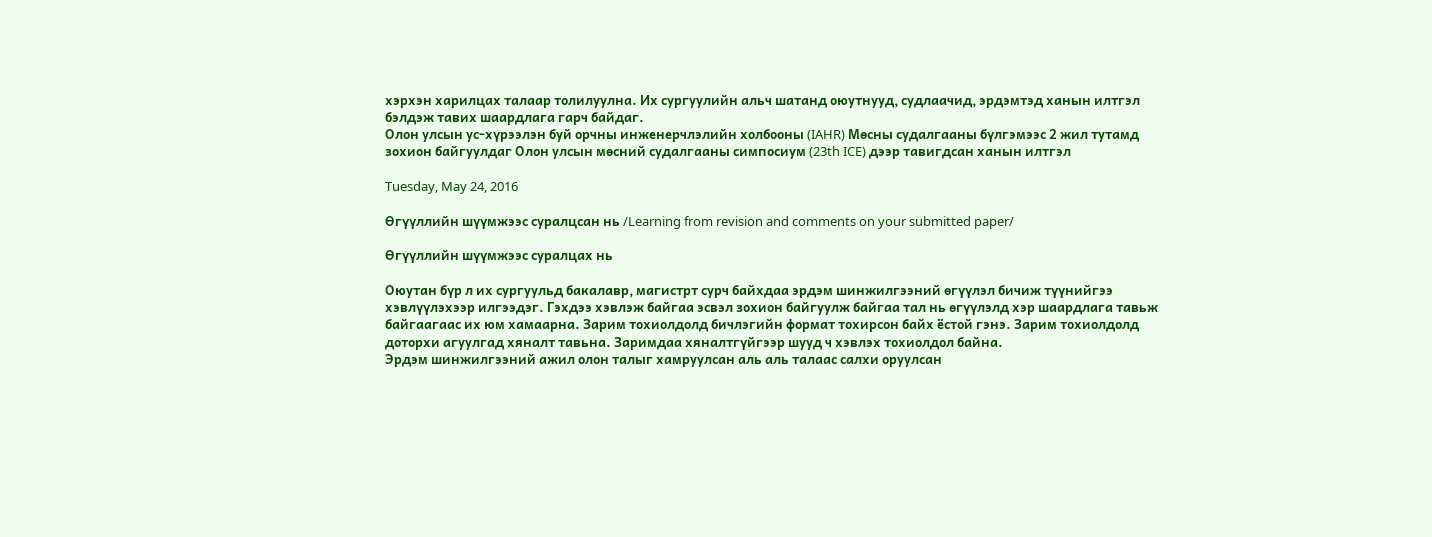хэрхэн харилцах талаар толилуулна. Их сургуулийн альч шатанд оюутнууд, судлаачид, эрдэмтэд ханын илтгэл бэлдэж тавих шаардлага гарч байдаг.
Олон улсын ус-хүрээлэн буй орчны инженерчлэлийн холбооны (IAHR) Мөсны судалгааны бүлгэмээс 2 жил тутамд зохион байгуулдаг Олон улсын мөсний судалгааны симпосиум (23th ICE) дээр тавигдсан ханын илтгэл

Tuesday, May 24, 2016

Өгүүллийн шүүмжээс суралцсан нь /Learning from revision and comments on your submitted paper/

Өгүүллийн шүүмжээс суралцах нь

Оюутан бүр л их сургуульд бакалавр, магистрт сурч байхдаа эрдэм шинжилгээний өгүүлэл бичиж түүнийгээ хэвлүүлэхээр илгээдэг. Гэхдээ хэвлэж байгаа эсвэл зохион байгуулж байгаа тал нь өгүүлэлд хэр шаардлага тавьж байгаагаас их юм хамаарна. Зарим тохиолдолд бичлэгийн формат тохирсон байх ёстой гэнэ. Зарим тохиолдолд доторхи агуулгад хяналт тавьна. Заримдаа хяналтгүйгээр шууд ч хэвлэх тохиолдол байна.
Эрдэм шинжилгээний ажил олон талыг хамруулсан аль аль талаас салхи оруулсан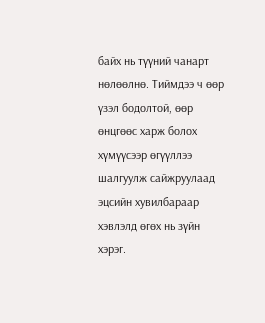байх нь түүний чанарт нөлөөлнө. Тиймдээ ч өөр үзэл бодолтой, өөр өнцгөөс харж болох хүмүүсээр өгүүллээ шалгуулж сайжруулаад эцсийн хувилбараар хэвлэлд өгөх нь зүйн хэрэг.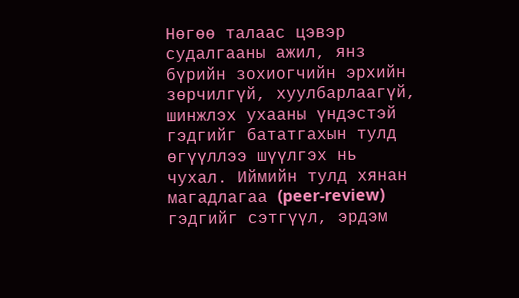Нөгөө талаас цэвэр судалгааны ажил, янз бүрийн зохиогчийн эрхийн зөрчилгүй, хуулбарлаагүй, шинжлэх ухааны үндэстэй гэдгийг бататгахын тулд өгүүллээ шүүлгэх нь чухал. Иймийн тулд хянан магадлагаа (peer-review) гэдгийг сэтгүүл, эрдэм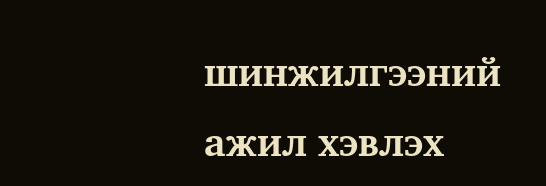шинжилгээний ажил хэвлэх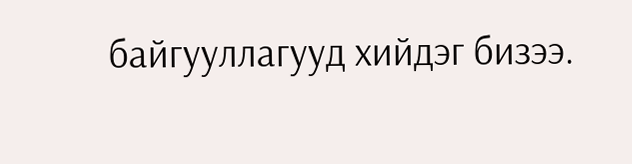байгууллагууд хийдэг бизээ.